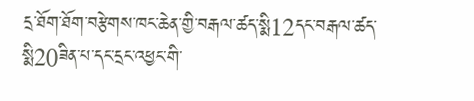དྲ་ཐོག་ཐོག་བརྩེགས་ཁང་ཆེན་གྱི་བརྒལ་ཚད་སྨི12དང་བརྒལ་ཚད་སྨི20ཟིན་པ་དང་དྲང་འཕྱང་གི་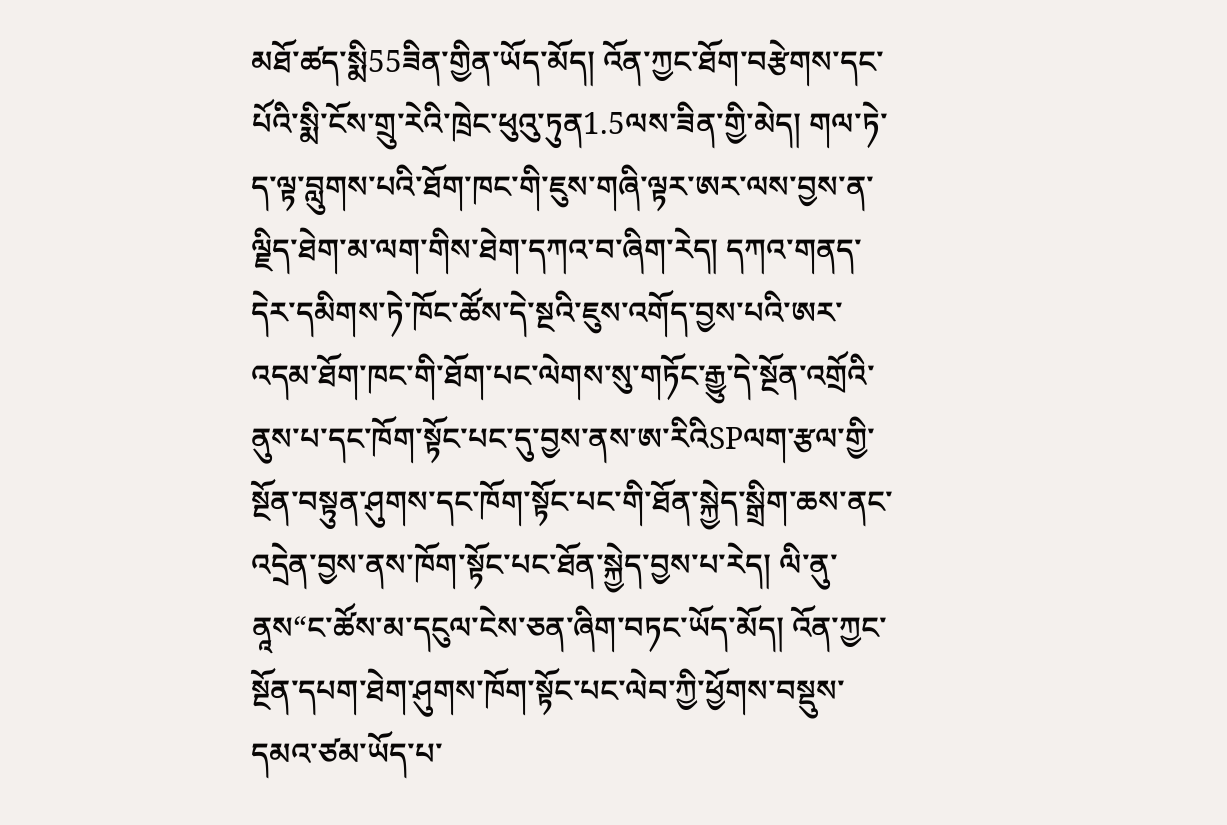མཐོ་ཚད་སྨི55ཟིན་གྱིན་ཡོད་མོད། འོན་ཀྱང་ཐོག་བརྩེགས་དང་པོའི་སྨི་ངོས་གྲུ་རེའི་ཁྲེང་ཕུའུ་ཏུན1.5ལས་ཟིན་གྱི་མེད། གལ་ཏེ་ད་ལྟ་བླུགས་པའི་ཐོག་ཁང་གི་ཇུས་གཞི་ལྟར་ཨར་ལས་བྱས་ན་ལྗིད་ཐེག་མ་ལག་གིས་ཐེག་དཀའ་བ་ཞིག་རེད། དཀའ་གནད་དེར་དམིགས་ཏེ་ཁོང་ཚོས་དེ་སྔའི་ཇུས་འགོད་བྱས་པའི་ཨར་འདམ་ཐོག་ཁང་གི་ཐོག་པང་ལེགས་སུ་གཏོང་རྒྱུ་དེ་སྔོན་འགྲོའི་ནུས་པ་དང་ཁོག་སྟོང་པང་དུ་བྱས་ནས་ཨ་རིའིSPལག་རྩལ་གྱི་སྔོན་བསྟུན་ཤུགས་དང་ཁོག་སྟོང་པང་གི་ཐོན་སྐྱེད་སྒྲིག་ཆས་ནང་འདྲེན་བྱས་ནས་ཁོག་སྟོང་པང་ཐོན་སྐྱེད་བྱས་པ་རེད། ལི་ནུ་ནཱས“ང་ཚོས་མ་དངུལ་ངེས་ཅན་ཞིག་བཏང་ཡོད་མོད། འོན་ཀྱང་སྔོན་དཔག་ཐེག་ཤུགས་ཁོག་སྟོང་པང་ལེབ་ཀྱི་ཕྱོགས་བསྡུས་དམའ་ཙམ་ཡོད་པ་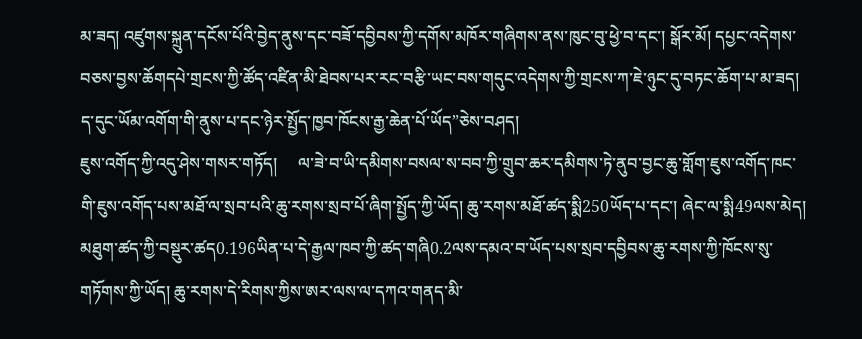མ་ཟད། འཛུགས་སྐྲུན་དངོས་པོའི་བྱེད་ནུས་དང་བཟོ་དབྱིབས་ཀྱི་དགོས་མཁོར་གཞིགས་ནས་ཁུང་བུ་ཕྱེ་བ་དང་། སྒོར་མོ། དཔྱང་འདེགས་བཅས་བྱས་ཆོགདཔེ་གྲངས་ཀྱི་ཚོད་འཛིན་མི་ཐེབས་པར་རང་བརྩི་ཡང་བས་གདུང་འདེགས་ཀྱི་གྲངས་ཀ་ཇེ་ཉུང་དུ་བཏང་ཆོག་པ་མ་ཟད། ད་དུང་ཡོམ་འགོག་གི་ནུས་པ་དང་ཉེར་སྤྱོད་ཁྱབ་ཁོངས་རྒྱ་ཆེན་པོ་ཡོད”ཅེས་བཤད།
ཇུས་འགོད་ཀྱི་འདུ་ཤེས་གསར་གཏོད།     ལ་ཟེ་བ་ཡི་དམིགས་བསལ་ས་བབ་ཀྱི་གྲུབ་ཆར་དམིགས་ཏེ་ནུབ་བྱང་ཆུ་གློག་ཇུས་འགོད་ཁང་གི་ཇུས་འགོད་པས་མཐོ་ལ་སྲབ་པའི་ཆུ་རགས་སྲབ་པོ་ཞིག་སྤྱོད་ཀྱི་ཡོད། ཆུ་རགས་མཐོ་ཚད་སྨི250ཡོད་པ་དང་། ཞེང་ལ་སྨི49ལས་མེད། མཐུག་ཚད་ཀྱི་བསྡུར་ཚད0.196ཡིན་པ་དེ་རྒྱལ་ཁབ་ཀྱི་ཚད་གཞི0.2ལས་དམའ་བ་ཡོད་པས་སྲབ་དབྱིབས་ཆུ་རགས་ཀྱི་ཁོངས་སུ་གཏོགས་ཀྱི་ཡོད། ཆུ་རགས་དེ་རིགས་ཀྱིས་ཨར་ལས་ལ་དཀའ་གནད་མི་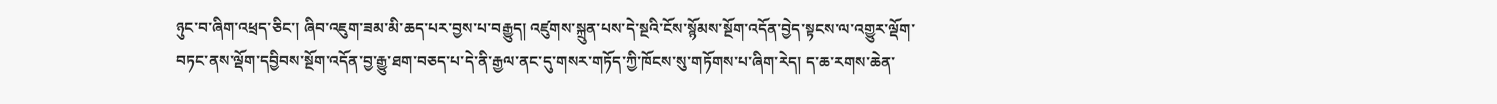ཉུང་བ་ཞིག་འཕྲད་ཅིང་། ཞིབ་འཇུག་ཟམ་མི་ཆད་པར་བྱས་པ་བརྒྱུད། འཛུགས་སྐྲུན་པས་དེ་སྔའི་ངོས་སྙོམས་སྔོག་འདོན་བྱེད་སྟངས་ལ་འགྱུར་ལྡོག་བཏང་ནས་ལྡོག་དབྱིབས་སྔོག་འདོན་བྱ་རྒྱུ་ཐག་བཅད་པ་དེ་ནི་རྒྱལ་ནང་དུ་གསར་གཏོད་ཀྱི་ཁོངས་སུ་གཏོགས་པ་ཞིག་རེད། ད་ཆ་རགས་ཆེན་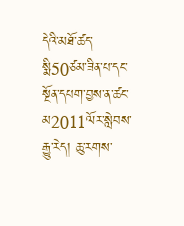དེའི་མཐོ་ཚད་སྨི50ཙམ་ཟིན་པ་དང་སྔོན་དཔག་བྱས་ན་ཚང་མ2011ལོར་སླེབས་རྒྱུ་རེད། ཆུ་རགས་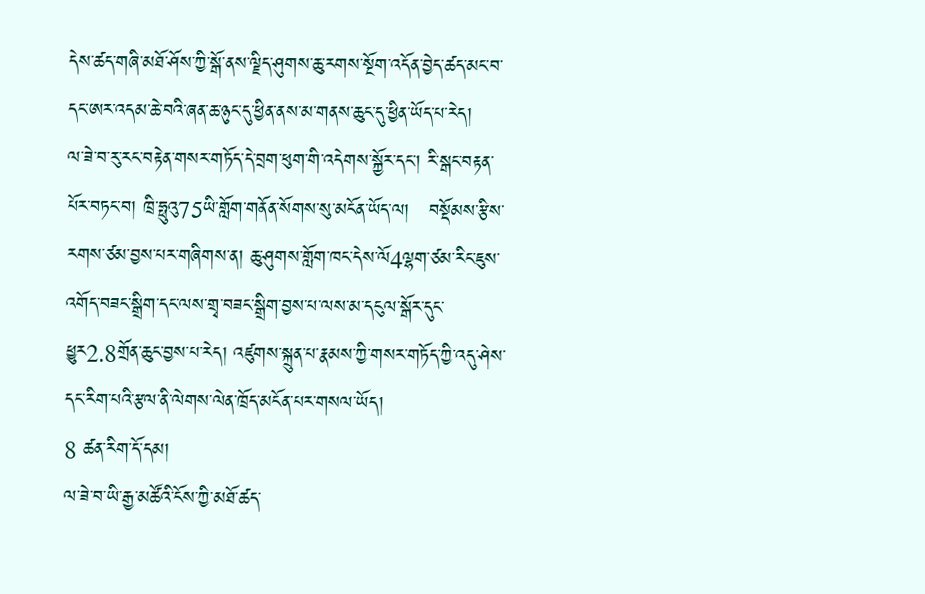དེས་ཚད་གཞི་མཐོ་ཤོས་ཀྱི་སྒོ་ནས་ལྗིད་ཤུགས་ཆུ་རགས་སྔོག་འདོན་བྱེད་ཚད་མང་བ་དང་ཨར་འདམ་ཆེ་བའི་ཞན་ཆ་ཉུང་དུ་ཕྱིན་ནས་མ་གནས་ཆུང་དུ་ཕྱིན་ཡོད་པ་རེད།      ལ་ཟེ་བ་རུ་རང་བརྟེན་གསར་གཏོད་དེ་བྲག་ཕུག་གི་འདེགས་སྐྱོར་དང་། རི་སྒང་བརྟན་པོར་བཏང་བ། ཁྲི་ཧྥུའུ75ཡི་གློག་གནོན་སོགས་སུ་མངོན་ཡོད་ལ།   བསྡོམས་རྩིས་རགས་ཙམ་བྱས་པར་གཞིགས་ན། ཆུ་ཤུགས་གློག་ཁང་དེས་ལོ4ལྷག་ཙམ་རིང་ཇུས་འགོད་བཟང་སྒྲིག་དང་ལས་གྲྭ་བཟང་སྒྲིག་བྱས་པ་ལས་མ་དངུལ་སྒོར་དུང་ཕྱུར2.8གྲོན་ཆུང་བྱས་པ་རེད། འཛུགས་སྐྲུན་པ་རྣམས་ཀྱི་གསར་གཏོད་ཀྱི་འདུ་ཤེས་དང་རིག་པའི་རྩལ་ནི་ལེགས་ལེན་ཁྲོད་མངོན་པར་གསལ་ཡོད།
8 ཚན་རིག་དོ་དམ།
ལ་ཟེ་བ་ཡི་རྒྱ་མཚོའི་ངོས་ཀྱི་མཐོ་ཚད་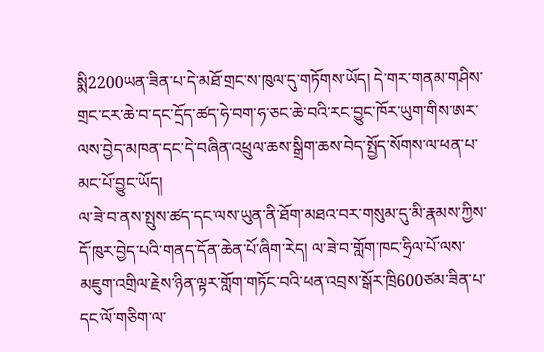སྨི2200ཡན་ཟིན་པ་དེ་མཐོ་གྲང་ས་ཁུལ་དུ་གཏོགས་ཡོད། དེ་གར་གནམ་གཤིས་གྲང་ངར་ཆེ་བ་དང་དྲོད་ཚད་ཧེ་བག་ཧ་ཅང་ཆེ་བའི་རང་བྱུང་ཁོར་ཡུག་གིས་ཨར་ལས་བྱེད་མཁན་དང་དེ་བཞིན་འཕྲུལ་ཆས་སྒྲིག་ཆས་བེད་སྤྱོད་སོགས་ལ་ཕན་པ་མང་པོ་བྱུང་ཡོད།
ལ་ཟེ་བ་ནས་སྤུས་ཚད་དང་ལས་ཡུན་ནི་ཐོག་མཐའ་བར་གསུམ་དུ་མི་རྣམས་ཀྱིས་དོ་ཁུར་བྱེད་པའི་གནད་དོན་ཆེན་པོ་ཞིག་རེད། ལ་ཟེ་བ་གློག་ཁང་ཧྲིལ་པོ་ལས་མཇུག་འགྲིལ་རྗེས་ཉིན་ལྟར་གློག་གཏོང་བའི་ཕན་འབྲས་སྒོར་ཁྲི600ཙམ་ཟིན་པ་དང་ལོ་གཅིག་ལ་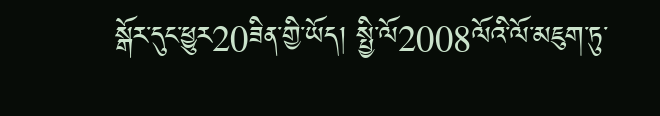སྒོར་དུང་ཕྱུར20ཟིན་གྱི་ཡོད། སྤྱི་ལོ2008ལོའི་ལོ་མཇུག་ཏུ་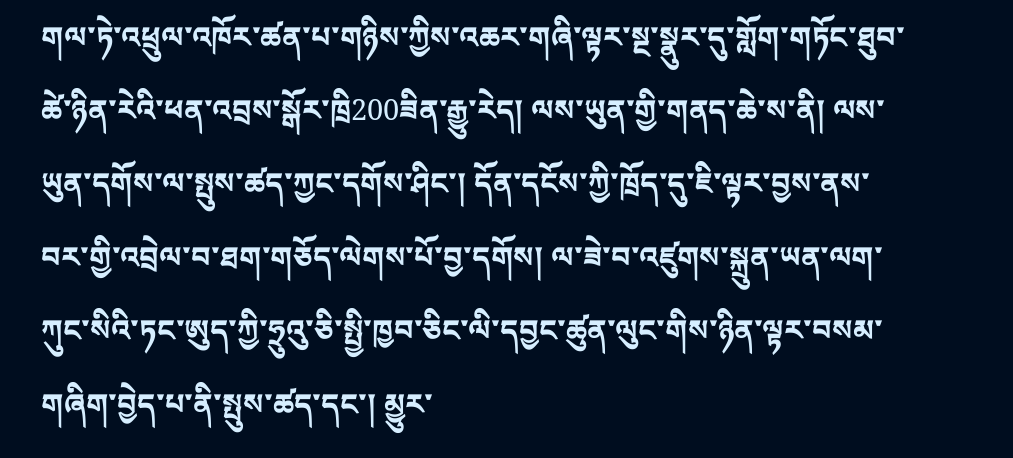གལ་ཏེ་འཕྲུལ་འཁོར་ཚན་པ་གཉིས་ཀྱིས་འཆར་གཞི་ལྟར་སྔ་སྣུར་དུ་གློག་གཏོང་ཐུབ་ཚེ་ཉིན་རེའི་ཕན་འབྲས་སྒོར་ཁྲི200ཟིན་རྒྱུ་རེད། ལས་ཡུན་གྱི་གནད་ཆེ་ས་ནི། ལས་ཡུན་དགོས་ལ་སྤུས་ཚད་ཀྱང་དགོས་ཤིང་། དོན་དངོས་ཀྱི་ཁྲོད་དུ་ཇི་ལྟར་བྱས་ནས་བར་གྱི་འབྲེལ་བ་ཐག་གཅོད་ལེགས་པོ་བྱ་དགོས། ལ་ཟེ་བ་འཛུགས་སྐྲུན་ཡན་ལག་ཀུང་སིའི་ཏང་ཨུད་ཀྱི་ཧྲུའུ་ཅི་སྤྱི་ཁྱབ་ཅིང་ལི་དབྱང་ཚུན་ལུང་གིས་ཉིན་ལྟར་བསམ་གཞིག་བྱེད་པ་ནི་སྤུས་ཚད་དང་། མྱུར་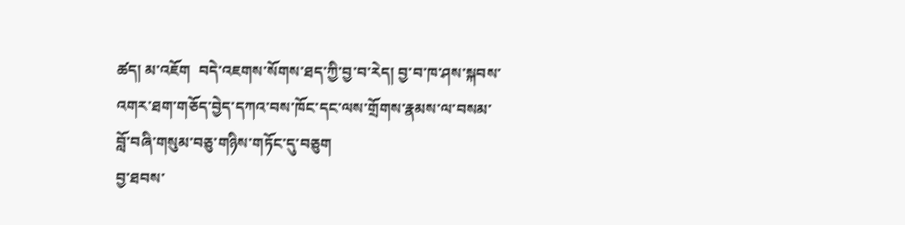ཚད། མ་འཇོག  བདེ་འཇགས་སོགས་ཐད་ཀྱི་བྱ་བ་རེད། བྱ་བ་ཁ་ཤས་སྐབས་འགར་ཐག་གཅོད་བྱེད་དཀའ་བས་ཁོང་དང་ལས་གྲོགས་རྣམས་ལ་བསམ་བློ་བཞི་གསུམ་བཅུ་གཉིས་གཏོང་དུ་བཅུག
བྱ་ཐབས་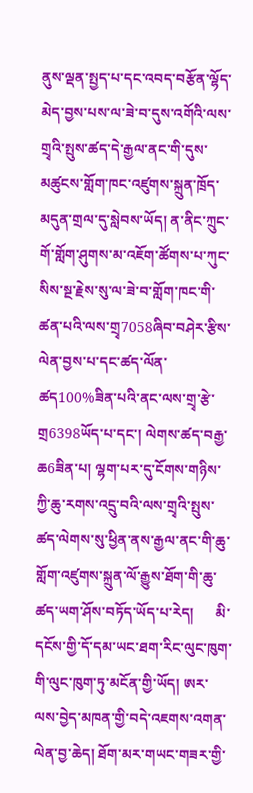ནུས་ལྡན་སྤྱད་པ་དང་འབད་བརྩོན་ལྷོད་མེད་བྱས་པས་ལ་ཟེ་བ་དུས་འགོའི་ལས་གྲྭའི་སྤུས་ཚད་དེ་རྒྱལ་ནང་གི་དུས་མཚུངས་གློག་ཁང་འཛུགས་སྐྲུན་ཁྲོད་མདུན་གྲལ་དུ་སླེབས་ཡོད། ན་ནིང་ཀྲུང་གོ་གློག་ཤུགས་མ་འཇོག་ཚོགས་པ་ཀུང་སིས་སྔ་རྗེས་སུ་ལ་ཟེ་བ་གློག་ཁང་གི་ཚན་པའི་ལས་གྲྭ7058ཞིབ་བཤེར་རྩིས་ལེན་བྱས་པ་དང་ཚད་ལོན་ཚད100%ཟིན་པའི་ནང་ལས་གྲྭ་རྩེ་གྲ6398ཡོད་པ་དང་། ལེགས་ཚད་བརྒྱ་ཆ6ཟིན་པ། ལྷག་པར་དུ་ངོགས་གཉིས་ཀྱི་ཆུ་རགས་འདྲུ་བའི་ལས་གྲྭའི་སྤུས་ཚད་ལེགས་སུ་ཕྱིན་ནས་རྒྱལ་ནང་གི་ཆུ་གློག་འཛུགས་སྐྲུན་ལོ་རྒྱུས་ཐོག་གི་ཆུ་ཚད་ཡག་ཤོས་བཏོད་ཡོད་པ་རེད།      མི་དངོས་གྱི་དོ་དམ་ཡང་ཐག་རིང་ལུང་ཁུག་གི་ལུང་ཁུག་ཏུ་མངོན་གྱི་ཡོད། ཨར་ལས་བྱེད་མཁན་གྱི་བདེ་འཇགས་འགན་ལེན་བྱ་ཆེད། ཐོག་མར་གཡང་གཟར་གྱི་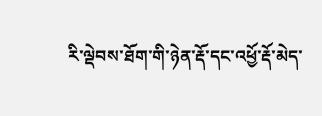རི་ལྡེབས་ཐོག་གི་ཉེན་རྡོ་དང་འཕྱོ་རྡོ་མེད་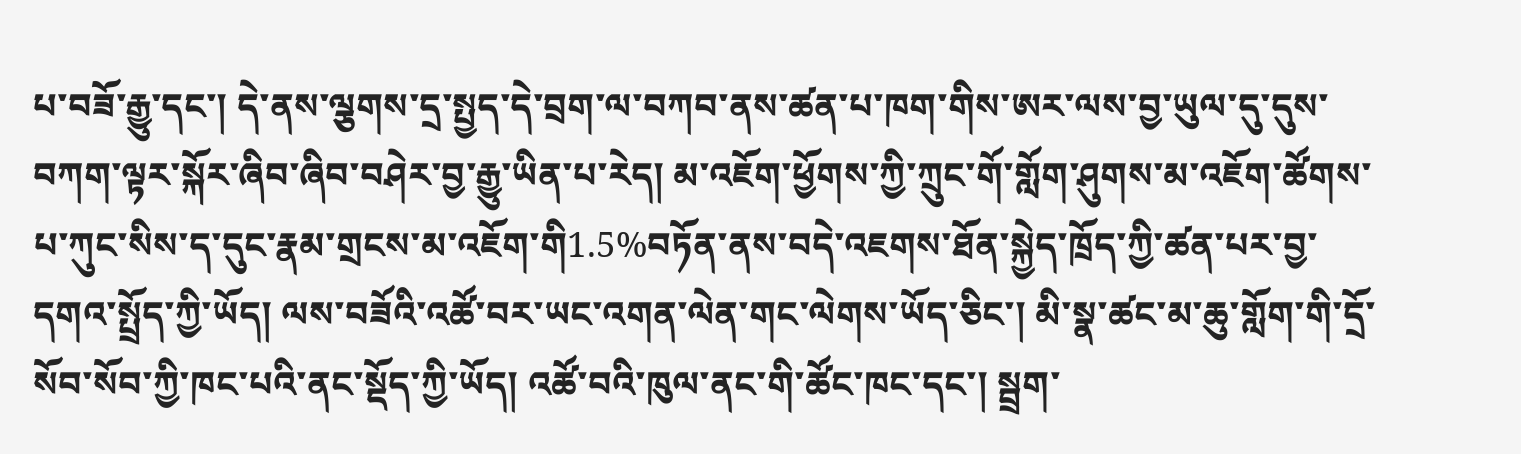པ་བཟོ་རྒྱུ་དང་། དེ་ནས་ལྕགས་དྲ་སྤྱད་དེ་བྲག་ལ་བཀབ་ནས་ཚན་པ་ཁག་གིས་ཨར་ལས་བྱ་ཡུལ་དུ་དུས་བཀག་ལྟར་སྐོར་ཞིབ་ཞིབ་བཤེར་བྱ་རྒྱུ་ཡིན་པ་རེད། མ་འཇོག་ཕྱོགས་ཀྱི་ཀྲུང་གོ་གློག་ཤུགས་མ་འཇོག་ཚོགས་པ་ཀུང་སིས་ད་དུང་རྣམ་གྲངས་མ་འཇོག་གི1.5%བཏོན་ནས་བདེ་འཇགས་ཐོན་སྐྱེད་ཁྲོད་ཀྱི་ཚན་པར་བྱ་དགའ་སྤྲོད་ཀྱི་ཡོད། ལས་བཟོའི་འཚོ་བར་ཡང་འགན་ལེན་གང་ལེགས་ཡོད་ཅིང་། མི་སྣ་ཚང་མ་ཆུ་གློག་གི་དྲོ་སོབ་སོབ་ཀྱི་ཁང་པའི་ནང་སྡོད་ཀྱི་ཡོད། འཚོ་བའི་ཁུལ་ནང་གི་ཚོང་ཁང་དང་། སྦྲག་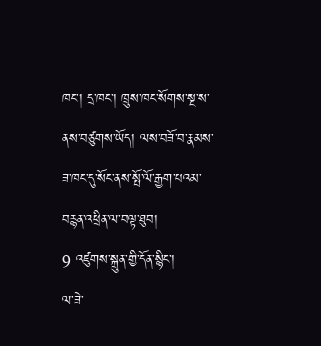ཁང་། དྲ་ཁང་། ཁྲུས་ཁང་སོགས་སྔ་ས་ནས་བཙུགས་ཡོད། ལས་བཟོ་བ་རྣམས་ཟ་ཁང་དུ་སོང་ནས་སྤོ་ལོ་རྒྱག་པའམ་བརྙན་འཕྲིན་ལ་བལྟ་ཐུབ།
9 འཛུགས་སྐྲུན་གྱི་དོན་སྙིང་།
ལ་ཟེ་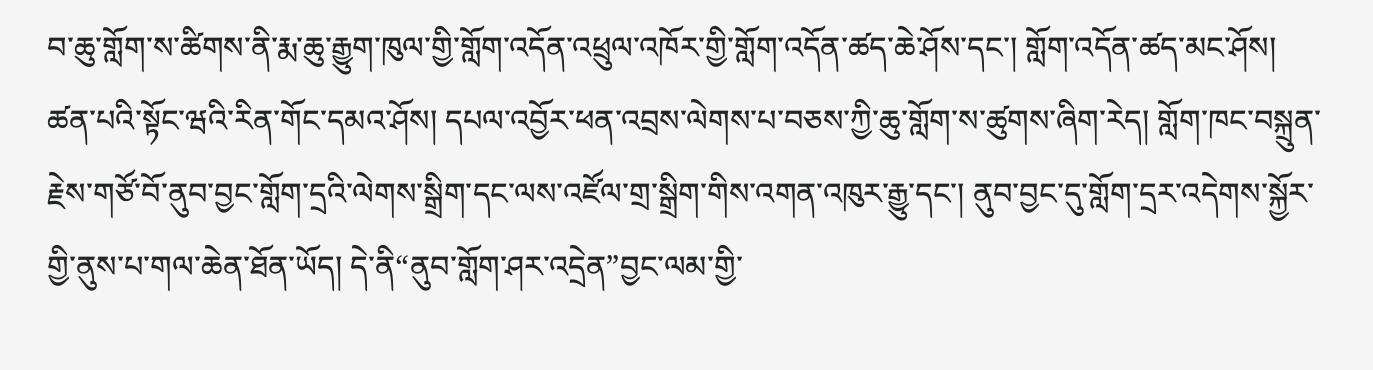བ་ཆུ་གློག་ས་ཚིགས་ནི་རྨ་ཆུ་རྒྱུག་ཁུལ་གྱི་གློག་འདོན་འཕྲུལ་འཁོར་གྱི་གློག་འདོན་ཚད་ཆེ་ཤོས་དང་། གློག་འདོན་ཚད་མང་ཤོས། ཚན་པའི་སྟོང་ཝའི་རིན་གོང་དམའ་ཤོས། དཔལ་འབྱོར་ཕན་འབྲས་ལེགས་པ་བཅས་ཀྱི་ཆུ་གློག་ས་ཚུགས་ཞིག་རེད། གློག་ཁང་བསྐྲུན་རྗེས་གཙོ་བོ་ནུབ་བྱང་གློག་དྲའི་ལེགས་སྒྲིག་དང་ལས་འཛོལ་གྲ་སྒྲིག་གིས་འགན་འཁུར་རྒྱུ་དང་། ནུབ་བྱང་དུ་གློག་དྲར་འདེགས་སྐྱོར་གྱི་ནུས་པ་གལ་ཆེན་ཐོན་ཡོད། དེ་ནི“ནུབ་གློག་ཤར་འདྲེན”བྱང་ལམ་གྱི་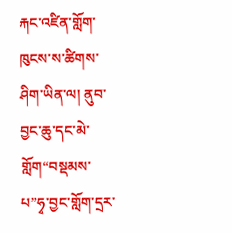རྐང་འཛིན་གློག་ཁུངས་ས་ཚིགས་ཤིག་ཡིན་ལ། ནུབ་བྱང་ཆུ་དང་མེ་གློག“བསྡམས་པ”ཧྭ་བྱང་གློག་དྲར་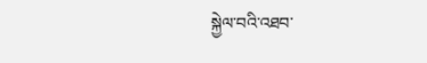སྐྱེལ་བའི་འཐབ་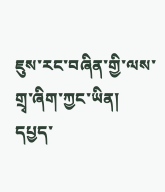ཇུས་རང་བཞིན་གྱི་ལས་གྲྭ་ཞིག་ཀྱང་ཡིན།
དཔྱད་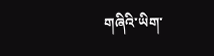གཞིའི་ཡིག་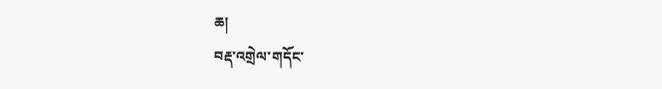ཆ།
བརྡ་འགྲེལ་གདོང་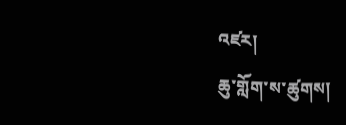འཛར།
ཆུ་གློག་ས་ཚུགས།